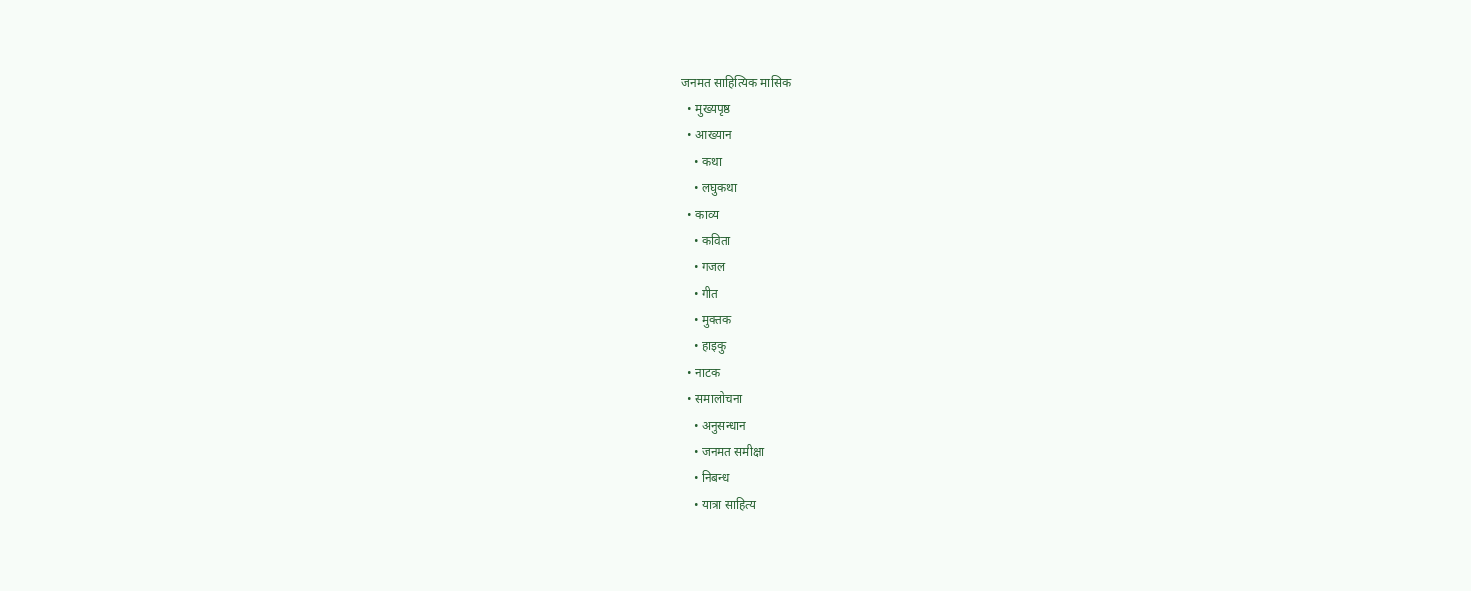जनमत साहित्यिक मासिक
  • मुख्यपृष्ठ
  • आख्यान
    • कथा
    • लघुकथा
  • काव्य
    • कविता
    • गजल
    • गीत
    • मुक्तक
    • हाइकु
  • नाटक
  • समालोचना
    • अनुसन्धान
    • जनमत समीक्षा
    • निबन्ध
    • यात्रा साहित्य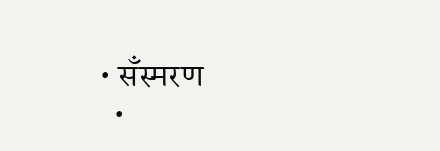• सँस्मरण
  •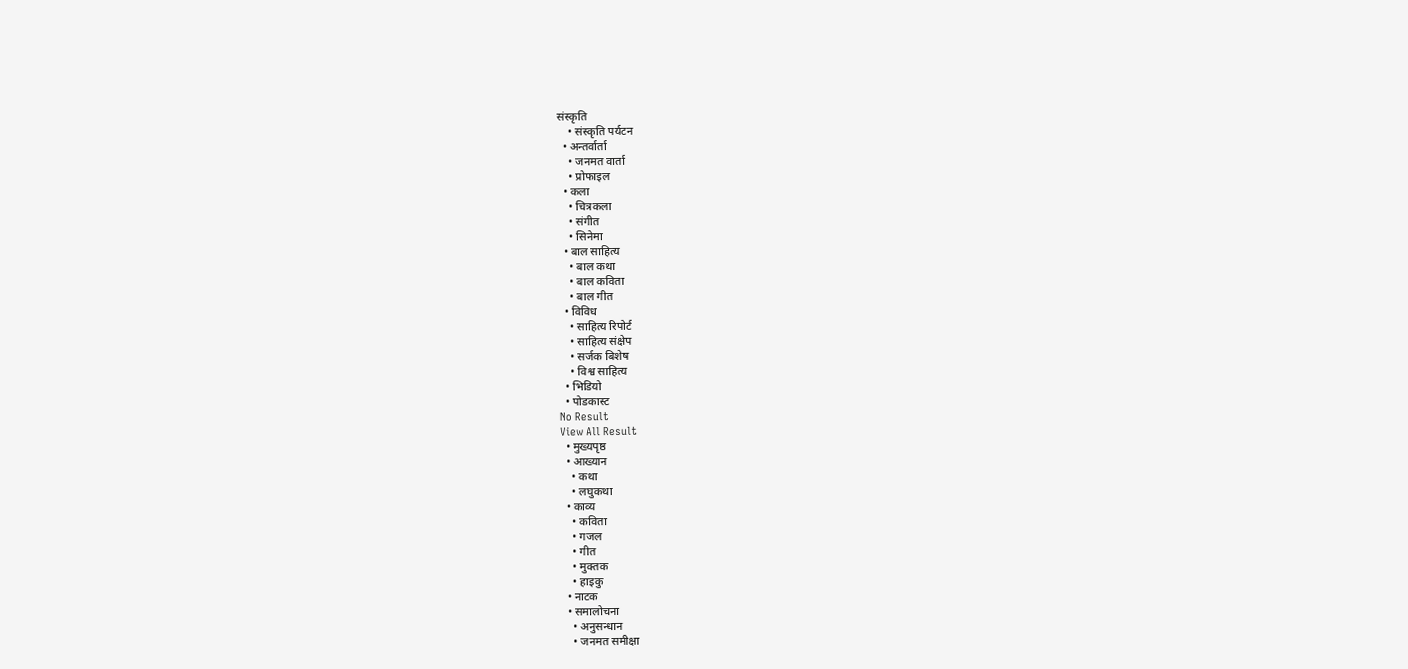संस्कृति
    • संस्कृति पर्यटन
  • अन्तर्वार्ता
    • जनमत वार्ता
    • प्रोफाइल
  • कला
    • चित्रकला
    • संगीत
    • सिनेमा
  • बाल साहित्य
    • बाल कथा
    • बाल कविता
    • बाल गीत
  • विविध
    • साहित्य रिपोर्ट
    • साहित्य संक्षेप
    • सर्जक बिशेष
    • विश्व साहित्य
  • भिडियो
  • पोडकास्ट
No Result
View All Result
  • मुख्यपृष्ठ
  • आख्यान
    • कथा
    • लघुकथा
  • काव्य
    • कविता
    • गजल
    • गीत
    • मुक्तक
    • हाइकु
  • नाटक
  • समालोचना
    • अनुसन्धान
    • जनमत समीक्षा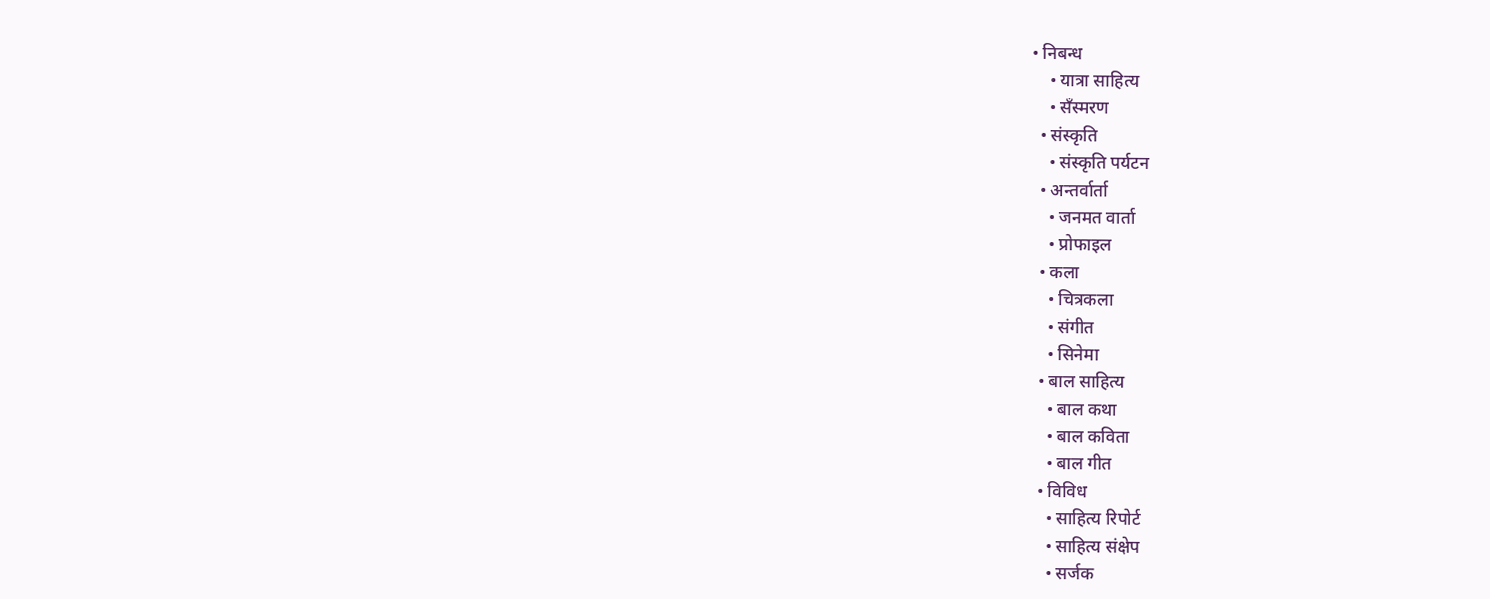• निबन्ध
    • यात्रा साहित्य
    • सँस्मरण
  • संस्कृति
    • संस्कृति पर्यटन
  • अन्तर्वार्ता
    • जनमत वार्ता
    • प्रोफाइल
  • कला
    • चित्रकला
    • संगीत
    • सिनेमा
  • बाल साहित्य
    • बाल कथा
    • बाल कविता
    • बाल गीत
  • विविध
    • साहित्य रिपोर्ट
    • साहित्य संक्षेप
    • सर्जक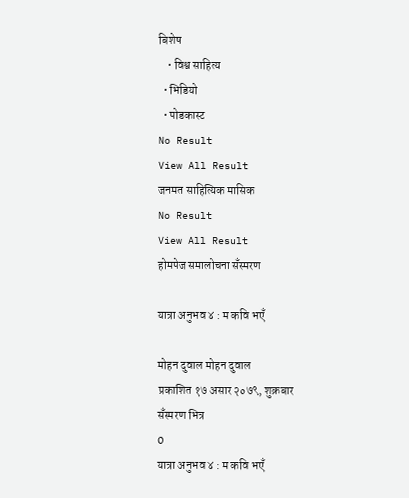बिशेष
    • विश्व साहित्य
  • भिडियो
  • पोडकास्ट
No Result
View All Result
जनमत साहित्यिक मासिक
No Result
View All Result
होमपेज समालोचना सँस्मरण

यात्रा अनुभव ४ : म कवि भएँ

मोहन दुवाल मोहन दुवाल
प्रकाशित १७ असार २०७९, शुक्रबार
सँस्मरण भित्र
0
यात्रा अनुभव ४ : म कवि भएँ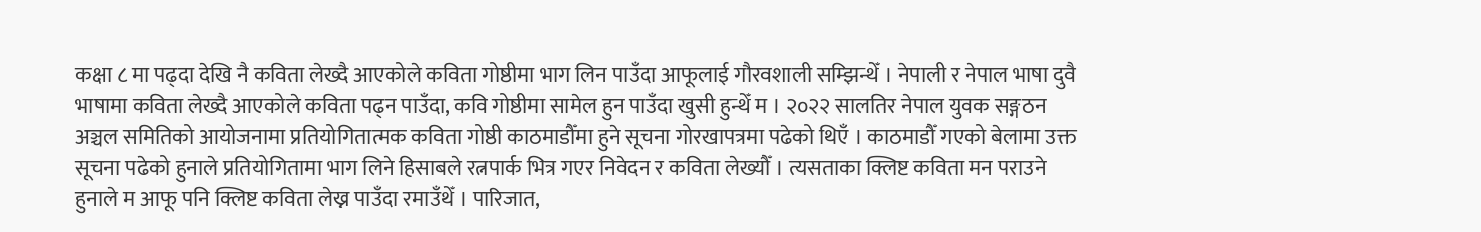कक्षा ८ मा पढ्दा देखि नै कविता लेख्दै आएकोले कविता गोष्ठीमा भाग लिन पाउँदा आफूलाई गौरवशाली सम्झिन्थेँ । नेपाली र नेपाल भाषा दुवै भाषामा कविता लेख्दै आएकोले कविता पढ्न पाउँदा, कवि गोष्ठीमा सामेल हुन पाउँदा खुसी हुन्थेँ म । २०२२ सालतिर नेपाल युवक सङ्गठन अञ्चल समितिको आयोजनामा प्रतियोगितात्मक कविता गोष्ठी काठमाडौँमा हुने सूचना गोरखापत्रमा पढेको थिएँ । काठमाडौँ गएको बेलामा उक्त सूचना पढेको हुनाले प्रतियोगितामा भाग लिने हिसाबले रत्नपार्क भित्र गएर निवेदन र कविता लेख्यौँ । त्यसताका क्लिष्ट कविता मन पराउने हुनाले म आफू पनि क्लिष्ट कविता लेख्न पाउँदा रमाउँथेँ । पारिजात,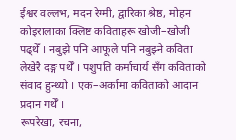ईश्वर वल्लभ, मदन रेग्मी, द्वारिका श्रेष्ठ, मोहन कोइरालाका क्लिष्ट कविताहरू खोजी–खोजी पढ्थेँ । नबुझे पनि आफूले पनि नबुझ्ने कविता लेखेरै दङ्ग पर्थेँ । पशुपति कर्माचार्य सँग कविताको संवाद हुन्थ्यो । एक–अर्कामा कविताको आदान प्रदान गर्थेँ ।
रूपरेखा, रचना,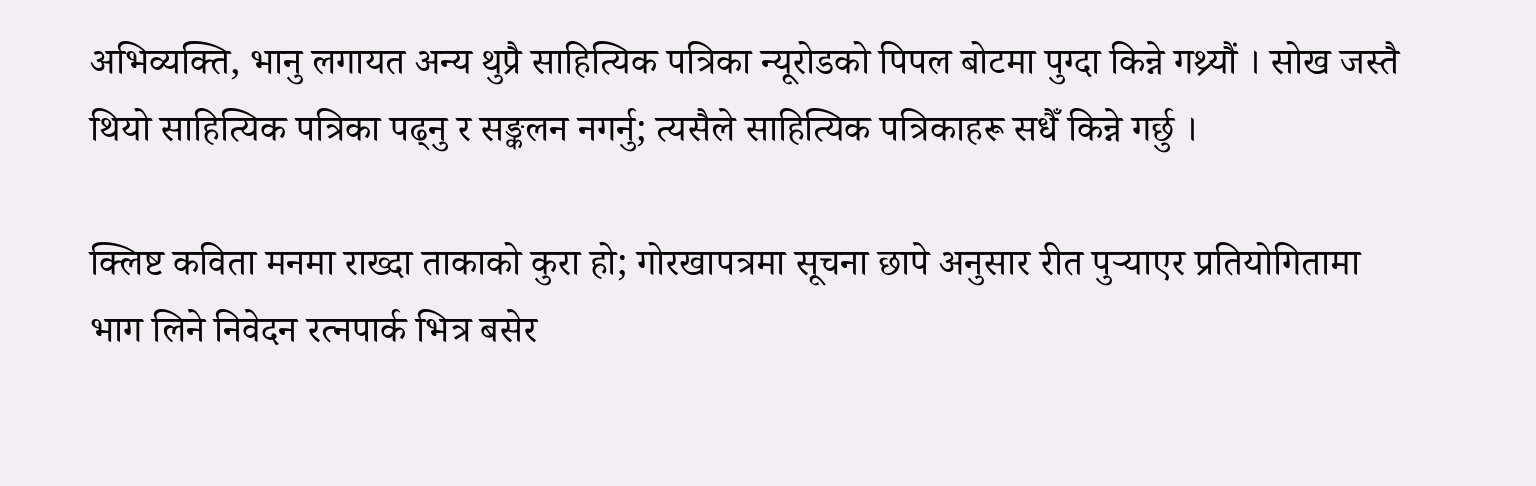अभिव्यक्ति, भानु लगायत अन्य थुप्रै साहित्यिक पत्रिका न्यूरोडको पिपल बोटमा पुग्दा किन्ने गथ्र्यौं । सोख जस्तै थियो साहित्यिक पत्रिका पढ्नु र सङ्कलन नगर्नु; त्यसैले साहित्यिक पत्रिकाहरू सधैँ किन्ने गर्छु ।

क्लिष्ट कविता मनमा राख्दा ताकाको कुरा हो; गोरखापत्रमा सूचना छापे अनुसार रीत पुर्‍याएर प्रतियोगितामा भाग लिने निवेदन रत्नपार्क भित्र बसेर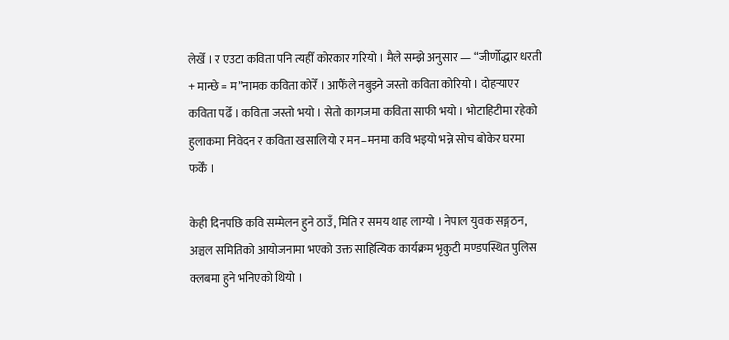लेखेँ । र एउटा कविता पनि त्यहीँ कोरकार गरियो । मैले सम्झे अनुसार — “जीर्णोद्धार धरती + मान्छे = म”नामक कविता कोरेँ । आफैँले नबुझ्ने जस्तो कविता कोरियो । दोहर्‍याएर कविता पढेँ । कविता जस्तो भयो । सेतो कागजमा कविता साफी भयो । भोटाहिटीमा रहेको हुलाकमा निवेदन र कविता खसालियो र मन–मनमा कवि भइयो भन्ने सोच बोकेर घरमा फर्केँ ।

केही दिनपछि कवि सम्मेलन हुने ठाउँ, मिति र समय थाह लाग्यो । नेपाल युवक सङ्गठन, अञ्चल समितिको आयोजनामा भएको उक्त साहित्यिक कार्यक्रम भृकुटी मण्डपस्थित पुलिस क्लबमा हुने भनिएको थियो ।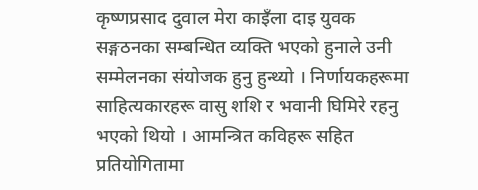कृष्णप्रसाद दुवाल मेरा काइँला दाइ युवक सङ्गठनका सम्बन्धित व्यक्ति भएको हुनाले उनी सम्मेलनका संयोजक हुनु हुन्थ्यो । निर्णायकहरूमा साहित्यकारहरू वासु शशि र भवानी घिमिरे रहनु भएको थियो । आमन्त्रित कविहरू सहित प्रतियोगितामा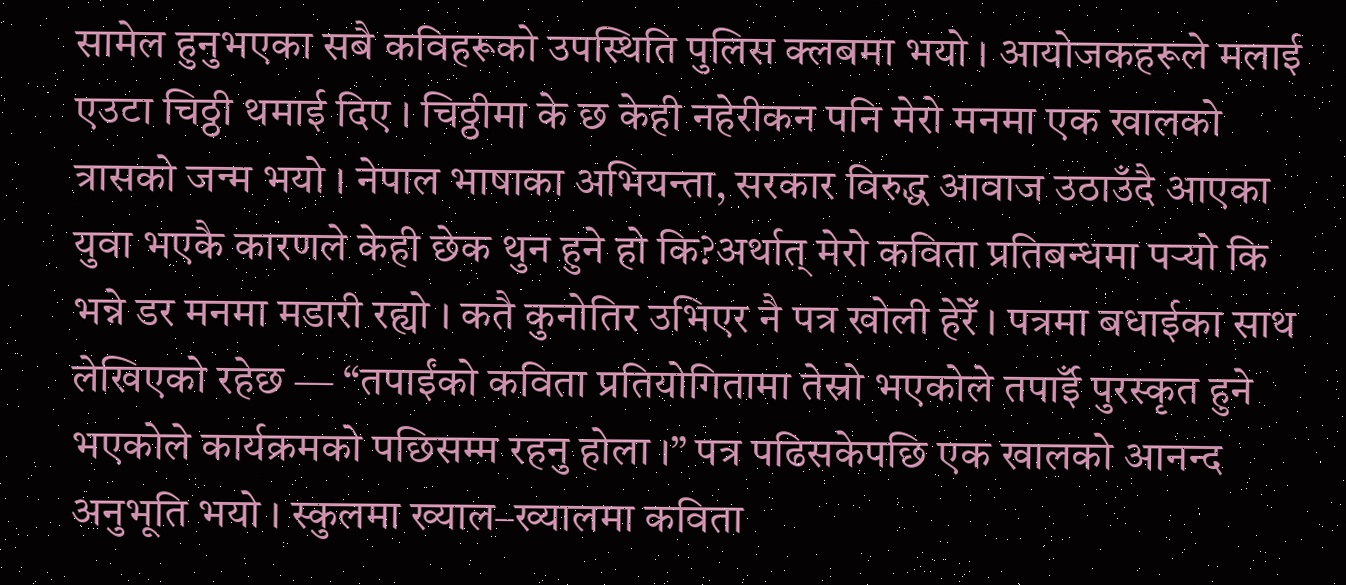सामेल हुनुभएका सबै कविहरूको उपस्थिति पुलिस क्लबमा भयो । आयोजकहरूले मलाई एउटा चिठ्ठी थमाई दिए । चिठ्ठीमा के छ केही नहेरीकन पनि मेरो मनमा एक खालको त्रासको जन्म भयो । नेपाल भाषाका अभियन्ता, सरकार विरुद्ध आवाज उठाउँदै आएका युवा भएकै कारणले केही छेक थुन हुने हो कि?अर्थात् मेरो कविता प्रतिबन्धमा पर्‍यो कि भन्ने डर मनमा मडारी रह्यो । कतै कुनोतिर उभिएर नै पत्र खोली हेरेँ । पत्रमा बधाईका साथ लेखिएको रहेछ — “तपाईंको कविता प्रतियोगितामा तेस्रो भएकोले तपाईँ पुरस्कृत हुने भएकोले कार्यक्रमको पछिसम्म रहनु होला ।” पत्र पढिसकेपछि एक खालको आनन्द अनुभूति भयो । स्कुलमा ख्याल–ख्यालमा कविता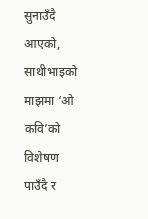सुनाउँदै आएको, साथीभाइको माझमा ‘ओ कवि’को विशेषण पाउँदै र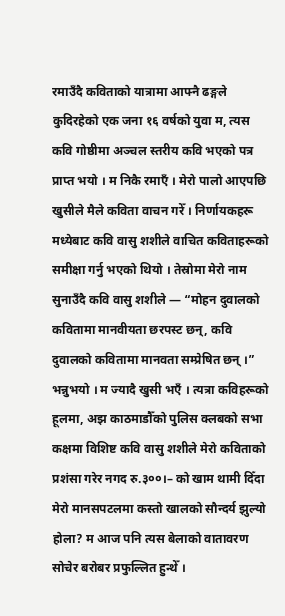रमाउँदै कविताको यात्रामा आफ्नै ढङ्गले कुदिरहेको एक जना १६ वर्षको युवा म, त्यस कवि गोष्ठीमा अञ्चल स्तरीय कवि भएको पत्र प्राप्त भयो । म निकै रमाएँ । मेरो पालो आएपछि खुसीले मैले कविता वाचन गरेँ । निर्णायकहरू मध्येबाट कवि वासु शशीले वाचित कविताहरूको समीक्षा गर्नु भएको थियो । तेस्रोमा मेरो नाम सुनाउँदै कवि वासु शशीले — “मोहन दुवालको कवितामा मानवीयता छरपस्ट छन्, कवि दुवालको कवितामा मानवता सम्प्रेषित छन् ।” भन्नुभयो । म ज्यादै खुसी भएँ । त्यत्रा कविहरूको हूलमा, अझ काठमाडौँको पुलिस क्लबको सभा कक्षमा विशिष्ट कवि वासु शशीले मेरो कविताको प्रशंसा गरेर नगद रु.३००।– को खाम थामी दिँदा मेरो मानसपटलमा कस्तो खालको सौन्दर्य झुल्यो होला? म आज पनि त्यस बेलाको वातावरण सोचेर बरोबर प्रफुल्लित हुन्थेँ ।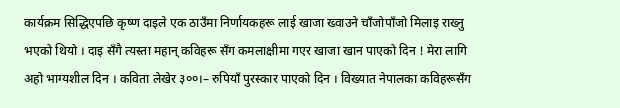कार्यक्रम सिद्धिएपछि कृष्ण दाइले एक ठाउँमा निर्णायकहरू लाई खाजा ख्वाउने चाँजोपाँजो मिलाइ राख्नु भएको थियो । दाइ सँगै त्यस्ता महान् कविहरू सँग कमलाक्षीमा गएर खाजा खान पाएको दिन ! मेरा लागि अहो भाग्यशील दिन । कविता लेखेर ३००।– रुपियाँ पुरस्कार पाएको दिन । विख्यात नेपालका कविहरूसँग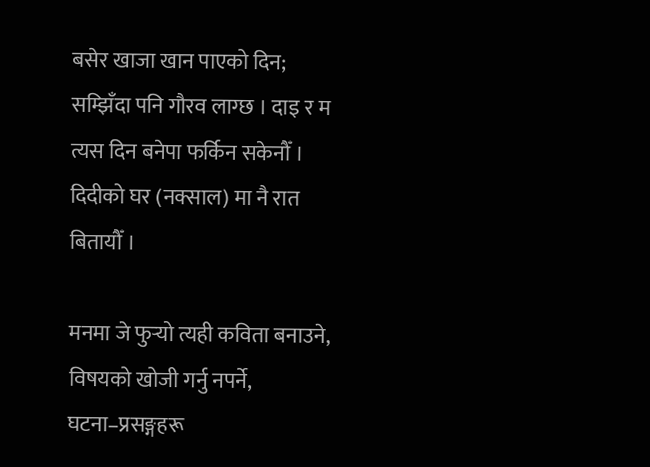बसेर खाजा खान पाएको दिन; सम्झिँदा पनि गौरव लाग्छ । दाइ र म त्यस दिन बनेपा फर्किन सकेनौँ । दिदीको घर (नक्साल) मा नै रात बितायौँ ।

मनमा जे फुर्‍यो त्यही कविता बनाउने, विषयको खोजी गर्नु नपर्ने, घटना–प्रसङ्गहरू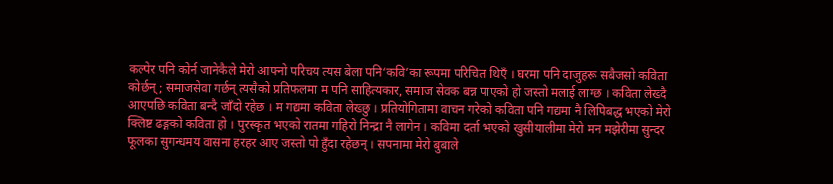कल्पेर पनि कोर्न जानेकैले मेरो आफ्नो परिचय त्यस बेला पनि‘कवि’का रूपमा परिचित थिएँ । घरमा पनि दाजुहरू सबैजसो कविता कोर्छन्; समाजसेवा गर्छन् त्यसैको प्रतिफलमा म पनि साहित्यकार, समाज सेवक बन्न पाएको हो जस्तो मलाई लाग्छ । कविता लेख्दै आएपछि कविता बन्दै जाँदो रहेछ । म गद्यमा कविता लेख्छु । प्रतियोगितामा वाचन गरेको कविता पनि गद्यमा नै लिपिबद्ध भएको मेरो क्लिष्ट ढङ्गको कविता हो । पुरस्कृत भएको रातमा गहिरो निन्द्रा नै लागेन । कविमा दर्ता भएको खुसीयालीमा मेरो मन मझेरीमा सुन्दर फूलका सुगन्धमय वासना हरहर आए जस्तो पो हुँदा रहेछन् । सपनामा मेरो बुबाले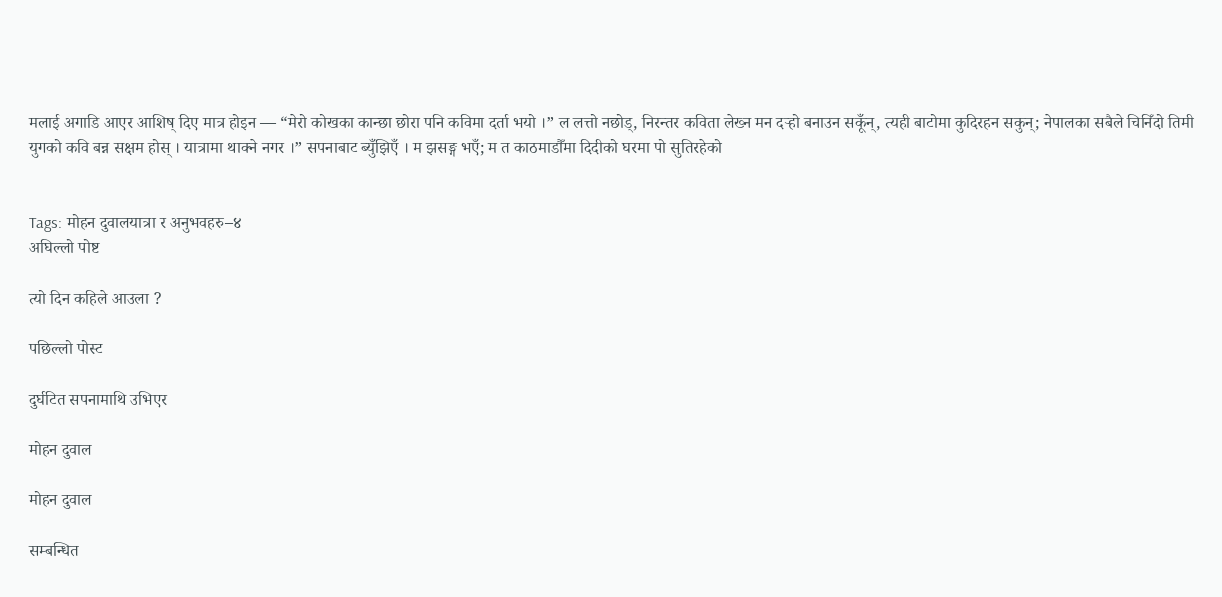मलाई अगाडि आएर आशिष् दिए मात्र होइन — “मेरो कोखका कान्छा छोरा पनि कविमा दर्ता भयो ।” ल लत्तो नछोड्, निरन्तर कविता लेख्न मन दर्‍हो बनाउन सकूँन्, त्यही बाटोमा कुदिरहन सकुन्; नेपालका सबैले चिनिँदो तिमी युगको कवि बन्न सक्षम होस् । यात्रामा थाक्ने नगर ।” सपनाबाट ब्युँझिएँ । म झसङ्ग भएँ; म त काठमाडौँमा दिदीको घरमा पो सुतिरहेको


Tags: मोहन दुवालयात्रा र अनुभवहरु–४
अघिल्लो पोष्ट

त्यो दिन कहिले आउला ?

पछिल्लो पोस्ट

दुर्घटित सपनामाथि उभिएर

मोहन दुवाल

मोहन दुवाल

सम्बन्धित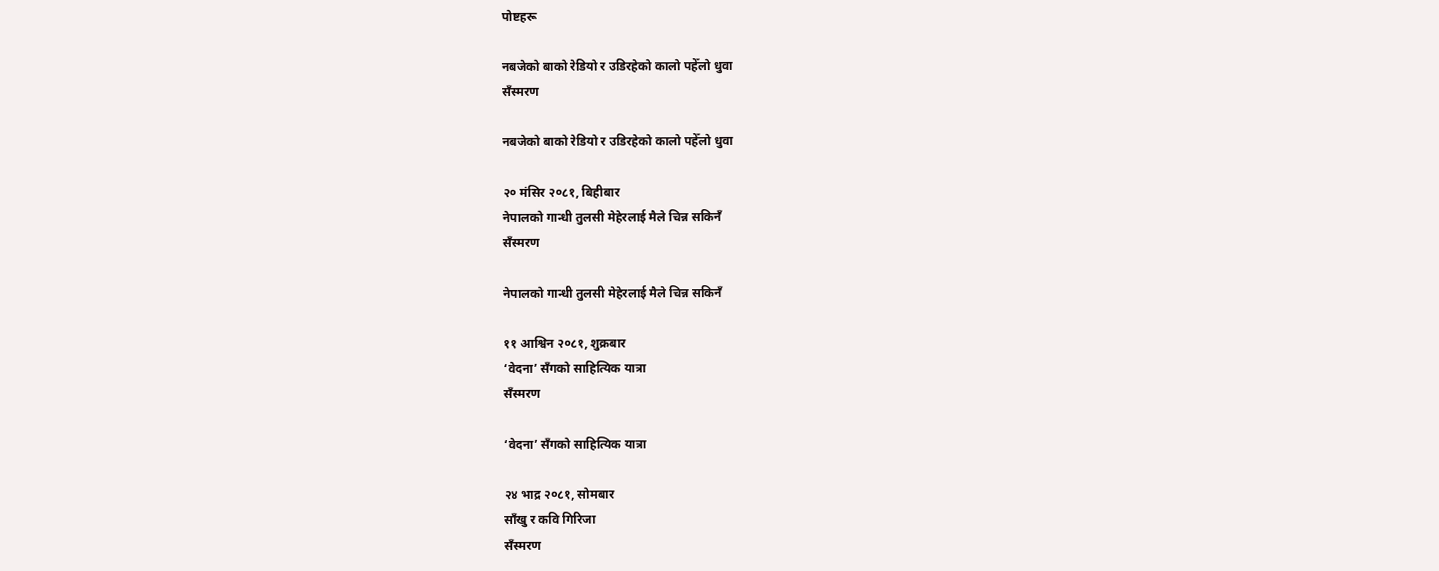पोष्टहरू

नबजेको बाको रेडियो र उडिरहेको कालो पहेँलो धुवा
सँस्मरण

नबजेको बाको रेडियो र उडिरहेको कालो पहेँलो धुवा

२० मंसिर २०८१, बिहीबार
नेपालको गान्धी तुलसी मेहेरलाई मैले चिन्न सकिनँ
सँस्मरण

नेपालको गान्धी तुलसी मेहेरलाई मैले चिन्न सकिनँ

११ आश्विन २०८१, शुक्रबार
‘वेदना’ सँगको साहित्यिक यात्रा
सँस्मरण

‘वेदना’ सँगको साहित्यिक यात्रा

२४ भाद्र २०८१, सोमबार
साँखु र कवि गिरिजा
सँस्मरण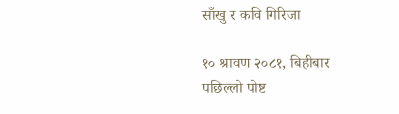साँखु र कवि गिरिजा

१० श्रावण २०८१, बिहीबार
पछिल्लो पोष्ट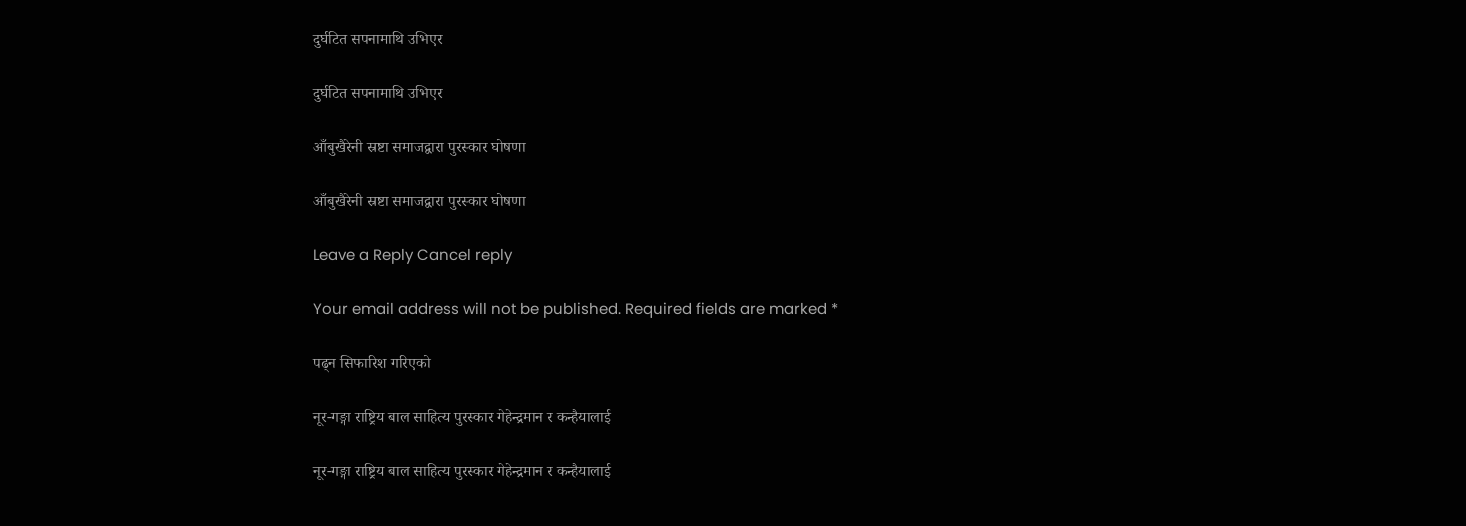दुर्घटित सपनामाथि उभिएर

दुर्घटित सपनामाथि उभिएर

आँबुखैरेनी स्रष्टा समाजद्वारा पुरस्कार घोषणा

आँबुखैरेनी स्रष्टा समाजद्वारा पुरस्कार घोषणा

Leave a Reply Cancel reply

Your email address will not be published. Required fields are marked *

पढ्न सिफारिश गरिएको

नूर-गङ्गा राष्ट्रिय बाल साहित्य पुरस्कार गेहेन्द्रमान र कन्हैयालाई

नूर-गङ्गा राष्ट्रिय बाल साहित्य पुरस्कार गेहेन्द्रमान र कन्हैयालाई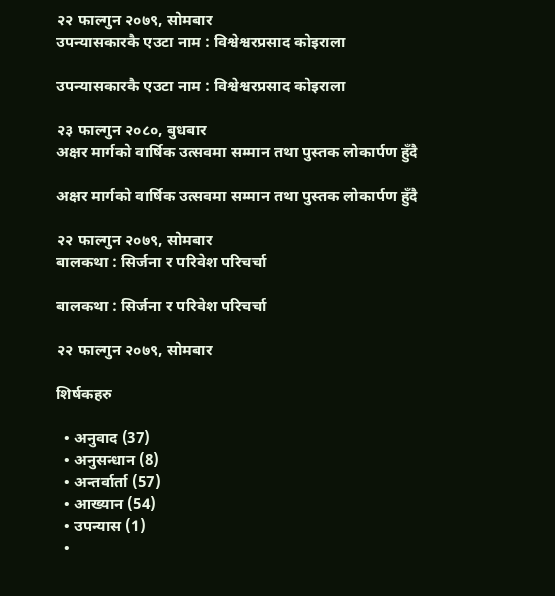२२ फाल्गुन २०७९, सोमबार
उपन्यासकारकै एउटा नाम : विश्वेश्वरप्रसाद कोइराला

उपन्यासकारकै एउटा नाम : विश्वेश्वरप्रसाद कोइराला

२३ फाल्गुन २०८०, बुधबार
अक्षर मार्गको वार्षिक उत्सवमा सम्मान तथा पुस्तक लोकार्पण हुँदै

अक्षर मार्गको वार्षिक उत्सवमा सम्मान तथा पुस्तक लोकार्पण हुँदै

२२ फाल्गुन २०७९, सोमबार
बालकथा : सिर्जना र परिवेश परिचर्चा

बालकथा : सिर्जना र परिवेश परिचर्चा

२२ फाल्गुन २०७९, सोमबार

शिर्षकहरु

  • अनुवाद (37)
  • अनुसन्धान (8)
  • अन्तर्वार्ता (57)
  • आख्यान (54)
  • उपन्यास (1)
  •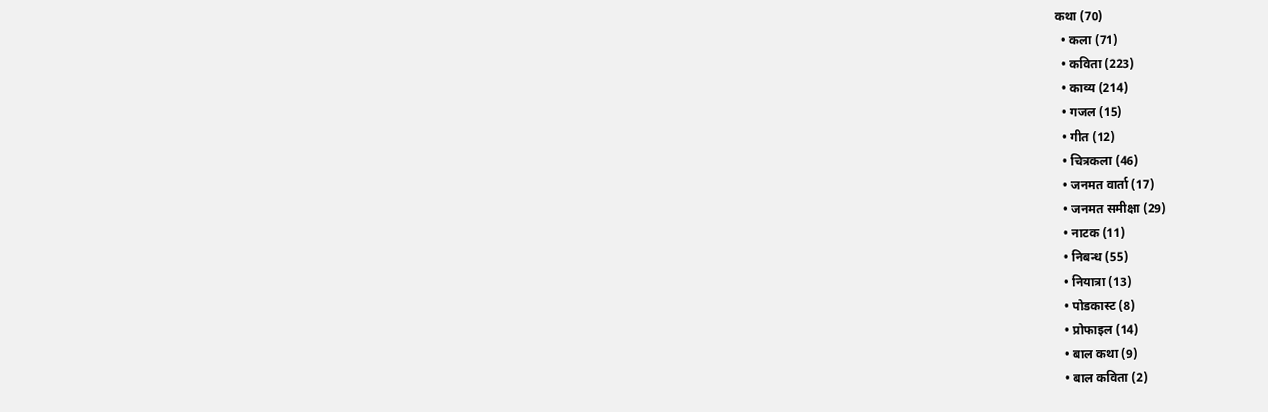कथा (70)
  • कला (71)
  • कविता (223)
  • काव्य (214)
  • गजल (15)
  • गीत (12)
  • चित्रकला (46)
  • जनमत वार्ता (17)
  • जनमत समीक्षा (29)
  • नाटक (11)
  • निबन्ध (55)
  • नियात्रा (13)
  • पोडकास्ट (8)
  • प्रोफाइल (14)
  • बाल कथा (9)
  • बाल कविता (2)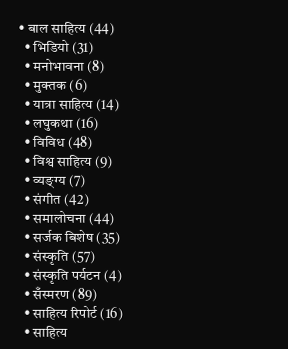• बाल साहित्य (44)
  • भिडियो (31)
  • मनोभावना (8)
  • मुक्तक (6)
  • यात्रा साहित्य (14)
  • लघुकथा (16)
  • विविध (48)
  • विश्व साहित्य (9)
  • व्यङ्ग्य (7)
  • संगीत (42)
  • समालोचना (44)
  • सर्जक बिशेष (35)
  • संस्कृति (57)
  • संस्कृति पर्यटन (4)
  • सँस्मरण (89)
  • साहित्य रिपोर्ट (16)
  • साहित्य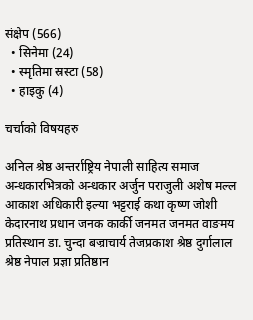संक्षेप (566)
  • सिनेमा (24)
  • स्मृतिमा स्रस्टा (58)
  • हाइकु (4)

चर्चाको विषयहरु

अनिल श्रेष्ठ अन्तर्राष्ट्रिय नेपाली साहित्य समाज अन्धकारभित्रको अन्धकार अर्जुन पराजुली अशेष मल्ल आकाश अधिकारी इल्या भट्टराई कथा कृष्ण जोशी केदारनाथ प्रधान जनक कार्की जनमत जनमत वाङमय प्रतिस्थान डा. चुन्दा बज्राचार्य तेजप्रकाश श्रेष्ठ दुर्गालाल श्रेष्ठ नेपाल प्रज्ञा प्रतिष्ठान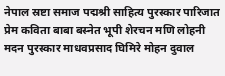नेपाल स्रष्टा समाज पद्मश्री साहित्य पुरस्कार पारिजात प्रेम कविता बाबा बस्नेत भूपी शेरचन मणि लोहनी मदन पुरस्कार माधवप्रसाद घिमिरे मोहन दुवाल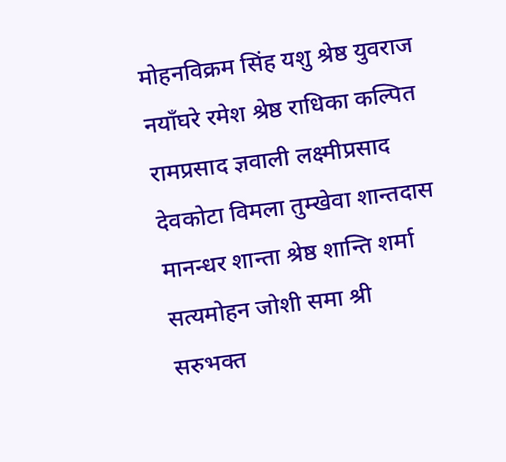मोहनविक्रम सिंह यशु श्रेष्ठ युवराज नयाँघरे रमेश श्रेष्ठ राधिका कल्पित रामप्रसाद ज्ञवाली लक्ष्मीप्रसाद देवकोटा विमला तुम्खेवा शान्तदास मानन्धर शान्ता श्रेष्ठ शान्ति शर्मा सत्यमोहन जोशी समा श्री सरुभक्त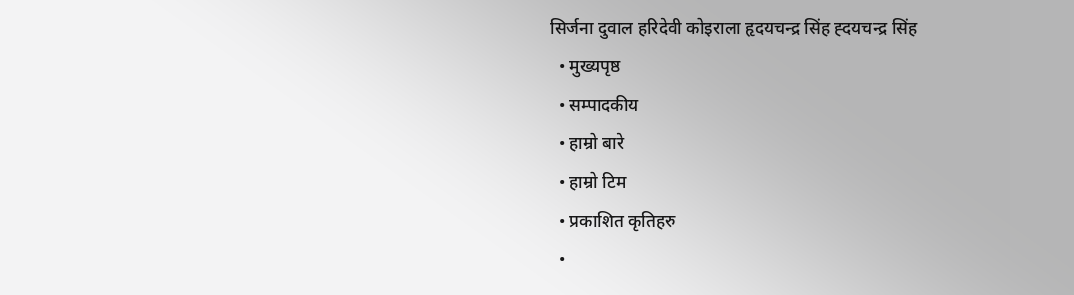सिर्जना दुवाल हरिदेवी कोइराला हृदयचन्द्र सिंह ह्दयचन्द्र सिंह
  • मुख्यपृष्ठ
  • सम्पादकीय
  • हाम्रो बारे
  • हाम्रो टिम
  • प्रकाशित कृतिहरु
  •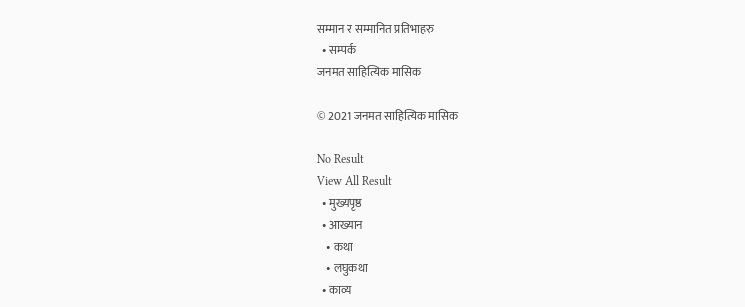सम्मान र सम्मानित प्रतिभाहरु
  • सम्पर्क
जनमत साहित्यिक मासिक

© 2021 जनमत साहित्यिक मासिक

No Result
View All Result
  • मुख्यपृष्ठ
  • आख्यान
    • कथा
    • लघुकथा
  • काव्य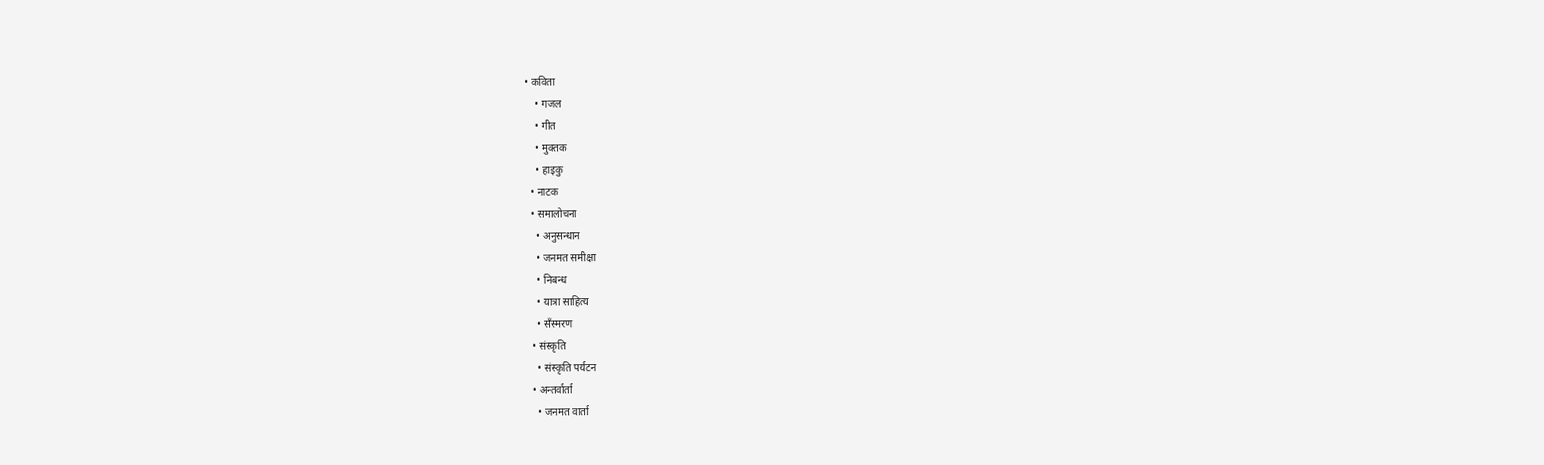• कविता
    • गजल
    • गीत
    • मुक्तक
    • हाइकु
  • नाटक
  • समालोचना
    • अनुसन्धान
    • जनमत समीक्षा
    • निबन्ध
    • यात्रा साहित्य
    • सँस्मरण
  • संस्कृति
    • संस्कृति पर्यटन
  • अन्तर्वार्ता
    • जनमत वार्ता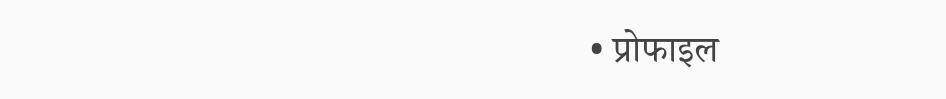• प्रोफाइल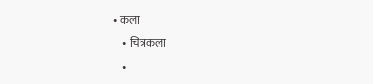• कला
    • चित्रकला
    •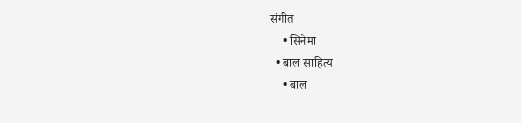संगीत
    • सिनेमा
  • बाल साहित्य
    • बाल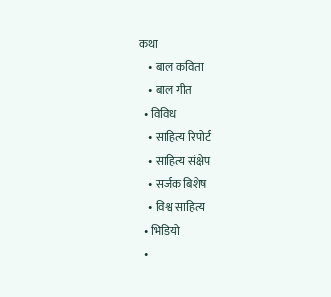कथा
    • बाल कविता
    • बाल गीत
  • विविध
    • साहित्य रिपोर्ट
    • साहित्य संक्षेप
    • सर्जक बिशेष
    • विश्व साहित्य
  • भिडियो
  •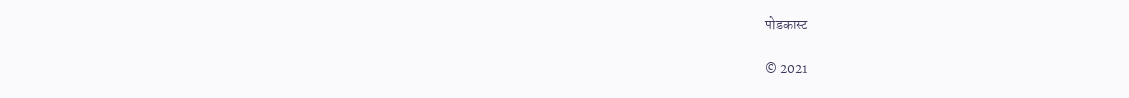पोडकास्ट

© 2021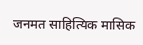जनमत साहित्यिक मासिक